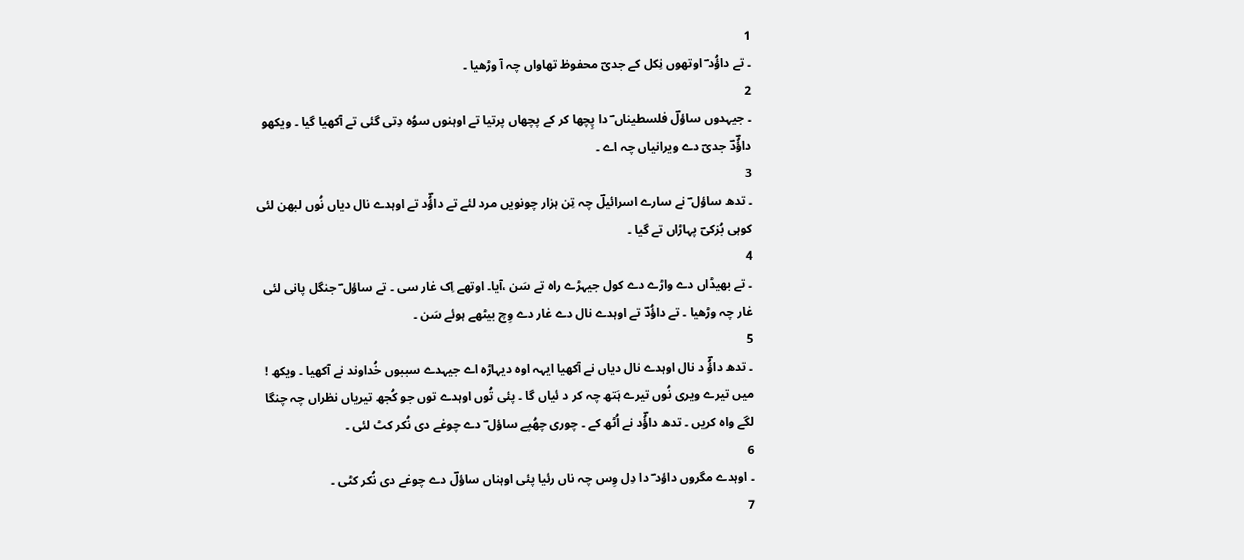1
۔ تے داؤُد ؔ اوتھوں نِکل کے جدیؔ محفوظ تھاواں چہ آ وڑھیا ۔
2
۔ جیہدوں ساؤلؔ فلسطیناں ؔ دا پِچھا کر کے پچھاں پرتیا تے اوہنوں سوُہ دِتی گئی تے آکھیا گیا ۔ ویکھو داؤُؔدؔ جدیؔ دے ویرانیاں چہ اے ۔
3
۔ تدھ ساؤل ؔ نے سارے اسرائیلؔ چہ تِن ہزار چونویں مرد لئے تے داؤُؔد تے اوہدے نال دیاں نُوں لبھن لئی کوہی بُزکیؔ پہاڑاں تے گیا ۔
4
۔ تے بھیڈاں دے واڑے دے کول جیہڑے راہ تے سَن ،آیا۔ اوتھے اِک غار سی ۔ تے ساؤل ؔ جنگل پانی لئی غار چہ وڑھیا ۔ تے داؤُدؔ تے اوہدے نال دے غار دے وِچ بیٹھے ہوئے سَن ۔
5
۔ تدھ داؤُؔ د نال اوہدے نال دیاں نے آکھیا ایہہ اوہ دیہاڑہ اے جیہدے سببوں خُداوند نے آکھیا ۔ ویکھ ! میں تیرے ویری نُوں تیرے ہَتھ چہ کر د ئیاں گا ۔ پئی تُوں اوہدے توں جو کُجھ تیریاں نظراں چہ چنگا لگے واہ کریں ۔ تدھ داؤُؔد نے اُٹھ کے ۔ چوری چھُپے ساؤل ؔ دے چوغے دی نُکر کٹ لئی ۔
6
۔ اوہدے مگروں داؤد ؔ دا دِل وِس چہ ناں رئیا پئی اوہناں ساؤلؔ دے چوغے دی نُکر کٹی ۔
7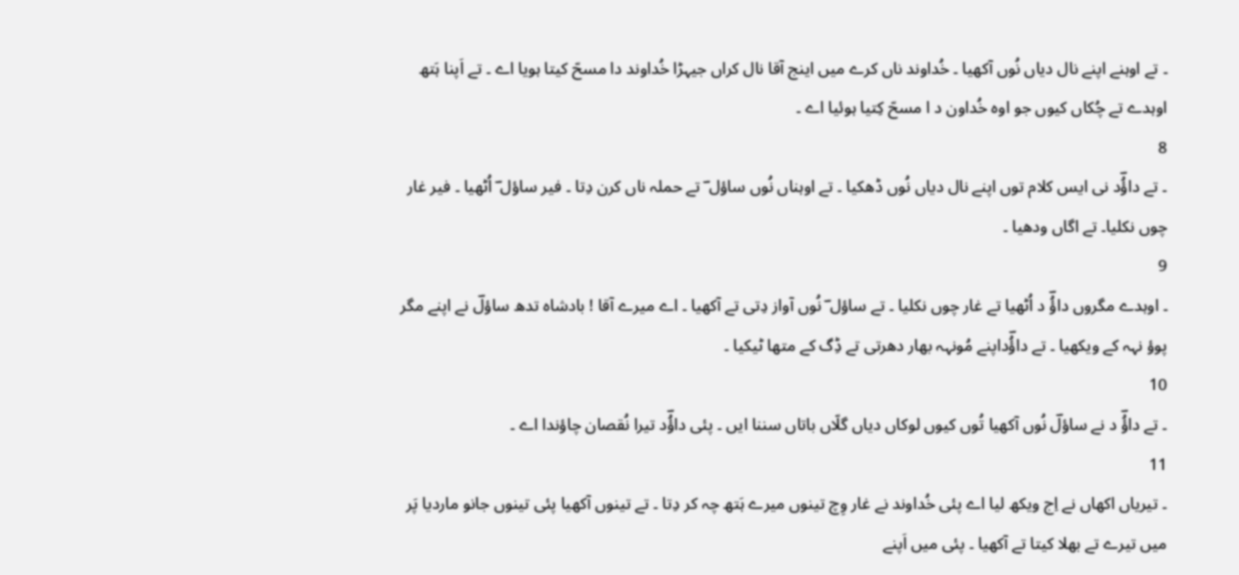۔ تے اوہنے اپنے نال دیاں نُوں آکھیا ۔ خُداوند ناں کرے میں اینج آقا نال کراں جیہڑا خُداوند دا مسحّ کیتا ہویا اے ۔ تے اَپنا ہَتھ اوہدے تے چُکاں کیوں جو اوہ خُداون د ا مسحّ کِتیا ہوئیا اے ۔
8
۔ تے داؤُؔد نی ایس کلام توں اپنے نال دیاں نُوں ڈھکیا ۔ تے اوہناں نُوں ساؤل ؔ تے حملہ ناں کرن دِتا ۔ فیر ساؤل ؔ اُٹھیا ۔ فیر غار چوں نکلیا۔ تے اگاں ودھیا ۔
9
۔ اوہدے مگروں داؤُؔ د اُٹھیا تے غار چوں نکلیا ۔ تے ساؤل ؔ نُوں آواز دِتی تے آکھیا ۔ اے میرے آقا ! بادشاہ تدھ ساؤلؔ نے اپنے مگر پوؤ نہہ کے ویکھیا ۔ تے داؤُؔداپنے مُونہہ بھار دھرتی تے ڈِگ کے متھا ٹیکیا ۔
10
۔ تے داؤُؔ د نے ساؤلؔ نُوں آکھیا تُوں کیوں لوکاں دیاں گلّاں باتاں سننا ایں ۔ پئی داؤُؔد تیرا نُقصان چاؤندا اے ۔
11
۔ تیریاں اکھاں نے اِج ویکھ لیا اے پئی خُداوند نے غار وِچ تینوں میرے ہَتھ چہ کر دِتا ۔ تے تینوں آکھیا پئی تینوں جانو ماردیا پَر میں تیرے تے بھلا کیتا تے آکھیا ۔ پئی میں اَپنے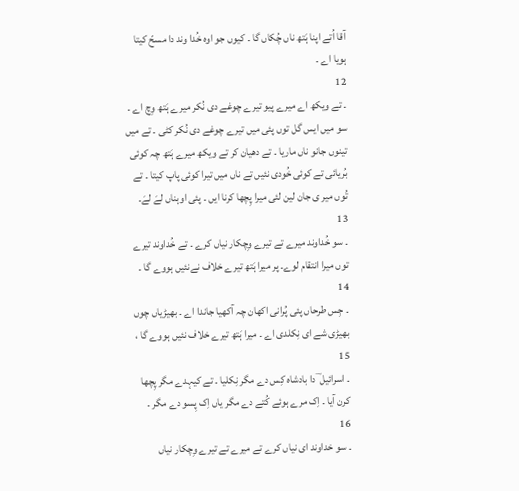آقا اُتے اپنا ہَتھ ناں چُکاں گا ۔ کیوں جو اوہ خُدا وند دا مسحّ کیتا ہویا اے ۔
12
۔ تے ویکھ اے میرے پیو تیرے چوغے دی نُکر میرے ہَتھ وِچ اے ۔ سو میں ایس گل توں پئی میں تیرے چوغے دی نُکر کٹی ۔ تے میں تینوں جانو ناں ماریا ۔ تے دھیان کر تے ویکھ میرے ہَتھ چہ کوئی بُریائی تے کوئی خُودی نئیں تے ناں میں تیرا کوئی پاپ کیتا ۔ تے تُوں میر ی جان لین لئی میرا پِچھا کرنا ایں ۔ پئی اوہناں لےَ لےَ۔
13
۔ سو خُداوند میرے تے تیرے وِچکار نیاں کرے ۔ تے خُداوند تیرے توں میرا انتقام لوے۔ پر میرا ہَتھ تیرے خلاف نےنئیں ہووے گا ۔
14
۔ جِس طرحاں پئی پُرانی اکھان چہ آکھیا جاندا اے ۔ بھیڑیاں چوں بھیڑی شے ای نِکلدی اے ۔ میرا ہَتھ تیرے خلاف نئیں ہووے گا ،
15
۔ اسرائیل ؔ دا بادشاہ کِس دے مگر نِکلیا ۔ تے کیہدے مگر پِچھا کرن آیا ۔ اِک مرے ہوئے کُتے دے مگر یاں اِک پِسو دے مگر ۔
16
۔ سو خداوند ای نیاں کرے تے میرے تے تیرے وِچکار نیاں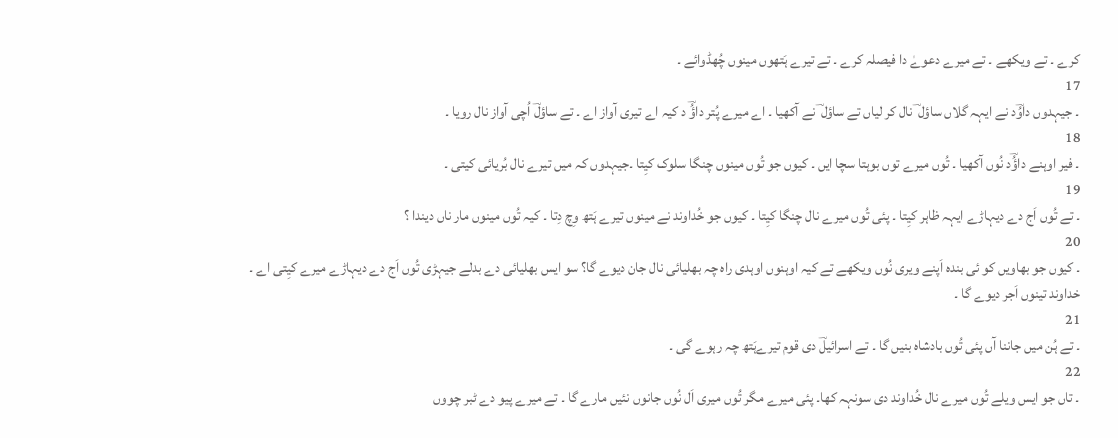کرے ۔ تے ویکھے ۔ تے میرے دعوےٰ دا فیصلہ کرے ۔ تے تیرے ہَتھوں مینوں چُھڈوائے ۔
17
۔ جیہدوں داوُؔد نے ایہہ گلاں ساؤل ؔ نال کر لیاں تے ساؤل ؔ نے آکھیا ۔ اے میرے پُتر داؤُؔ د کیہ اے تیری آواز اے ۔ تے ساؤلؔ اُچی آواز نال رویا ۔
18
۔ فیر اوہنے داؤُؔد نُوں آکھیا ۔ تُوں میرے توں بوہتا سچا ایں ۔ کیوں جو تُوں مینوں چنگا سلوک کیِتا ۔جیہدوں کہ میں تیرے نال بُریائی کیتی ۔
19
۔ تے تُوں اَج دے دیہاڑے ایہہ ظاہر کیِتا ۔ پئی تُوں میرے نال چنگا کیِتا ۔ کیوں جو خُداوند نے مینوں تیرے ہَتھ وِچ دِتا ۔ کیہ تُوں مینوں مار ناں دیندا ؟
20
۔ کیوں جو بھاویں کو ئی بندہ اَپنے ویری نُوں ویکھے تے کیہ اوہنوں اوہدی راہ چہ بھلیائی نال جان دیوے گا؟ سو ایس بھلیائی دے بدلے جیہڑی تُوں اَج دے دیہاڑے میرے کیِتی اے ۔ خداوند تینوں اَجر دیوے گا ۔
21
۔ تے ہُن میں جاننا آں پئی تُوں بادشاہ بنیں گا ۔ تے اسرائیلؔ دی قوم تیرےہَتھ چہ رہوے گی ۔
22
۔ تاں جو ایس ویلے تُوں میرے نال خُداوند دی سونہہ کھا۔ پئی میرے مگر تُوں میری اَل نُوں جانوں نئیں مارے گا ۔ تے میرے پیو دے ٹبر چووں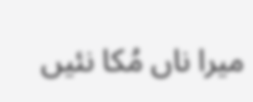میرا ناں مُکا نئیں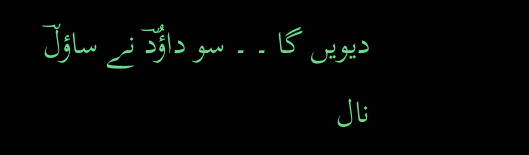دیویں گا ۔ ۔ سو داؤُدؔ نے ساؤلؔ نال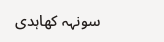سونہہ کھاہدی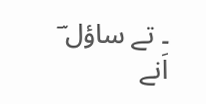۔ تے ساؤل ؔ اَنے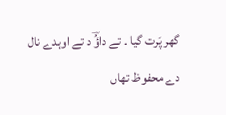گھر پَرت گیا ۔ تے داؤُؔ د تے اوہدے نال دے محفوظ تھاں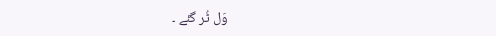وَل ٹُر گئے ۔